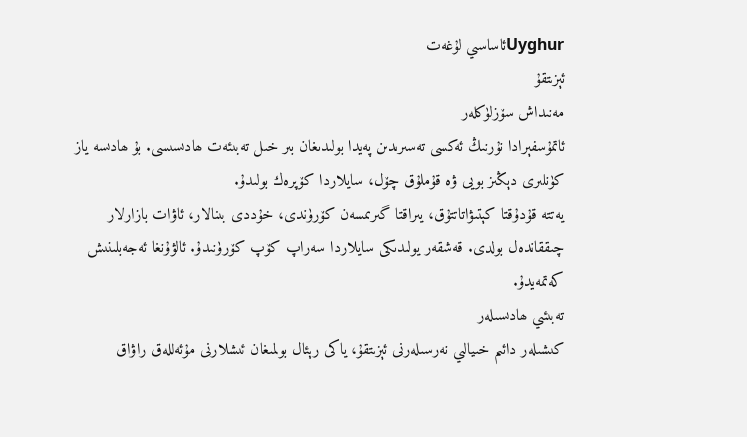Uyghurئاساسىي لۇغەت
ئېزىتقۇ
مەنىداش سۆزلۈكلەر
ئاتمۇسفېرادا نۇرنىڭ ئەكسى تەسىرىدىن پەيدا بولىدىغان بىر خىل تەبىئەت ھادىسىسى. بۇ ھادىسە ياز كۈنلىرى دېڭىز بويى ۋە قۇملۇق چۆل، سايلاردا كۆپرەك بولىدۇ.
يەتتە قۇدۇقتا كېتىۋاتاتتۇق، يىراقتا گىرىمسەن كۆرۈندى، خۇددى بىنالار، ئاۋات بازارلار چىققاندەل بولدى. قەشقەر يولىدىكى سايلاردا سەراپ كۆپ كۆرۈنىدۇ. ئالۋۇنغا ئەجەبلىنىش كەتمەيدۇ.
تەبىئىي ھادىسىلەر
كىشىلەر دائىم خىيالىي نەرسىلەرنى ئېزىتقۇ، ياكى رېئال بولمىغان ئىشلارنى مۇئەللەق راۋاق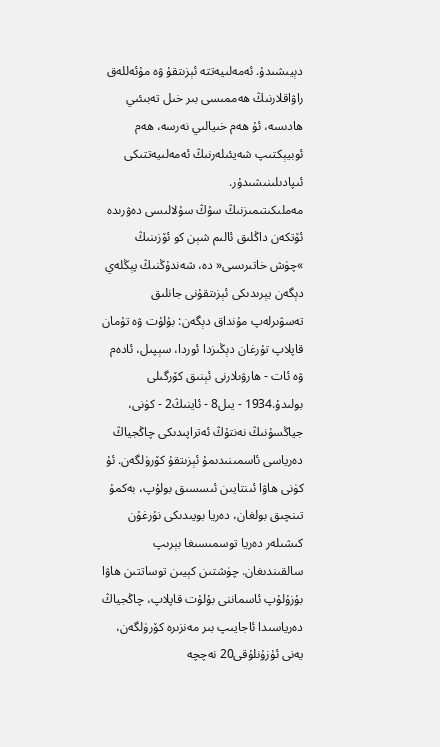دېيىشىدۇ. ئەمەلىيەتتە ئېزىتقۇ ۋە مۇئەللەق راۋاقلارنىڭ ھەممىسى بىر خىل تەبىئىي ھادىسە، ئۇ ھەم خىيالىي نەرسە، ھەم ئوبيېكتىپ شەيئىلەرنىڭ ئەمەلىيەتتىكى ئىپادىلىنىشىدۇر.
مەملىكىتىمىزنىڭ سۇڭ سۇلالىسى دەۋرىدە ئۆتكەن داڭلىق ئالىم شېن كو ئۆزىنىڭ »چۈش خاتىرىسى« دە، شەندۇڭنىڭ پېڭلەي دېگەن يېرىدىكى ئېزىتقۇنى جانلىق تەسۋىرلەپ مۇنداق دېگەن: بۇلۇت ۋە تۇمان قاپلاپ تۇرغان دېڭىزدا ئوردا، سېپىل، ئادەم ۋە ئات - ھارۋىلارنى ئېنىق كۆرگىلى بولىدۇ.1934 - يىل8 - ئاينىڭ2 - كۈنى، جياڭسۇنىڭ نەنتۇڭ ئەتراپىدىكى چاڭجياڭ دەرياسى ئاسمىنىدىمۇ ئېزىتقۇ كۆرۈلگەن. ئۇ كۈنى ھاۋا ئىنتايىن ئىسسىق بولۇپ، بەكمۇ تىنچىق بولغان، دەريا بويىدىكى نۇرغۇن كىشىلەر دەريا توسمىسىغا بېرىپ سالقىندىغان. چۈشتىن كېيىن توساتتىن ھاۋا بۇزۇلۇپ ئاسماننى بۇلۇت قاپلاپ، چاڭجياڭ دەرياسىدا ئاجايىپ بىر مەنزىرە كۆرۈلگەن، يەنى ئۇزۇنلۇقى20 نەچچە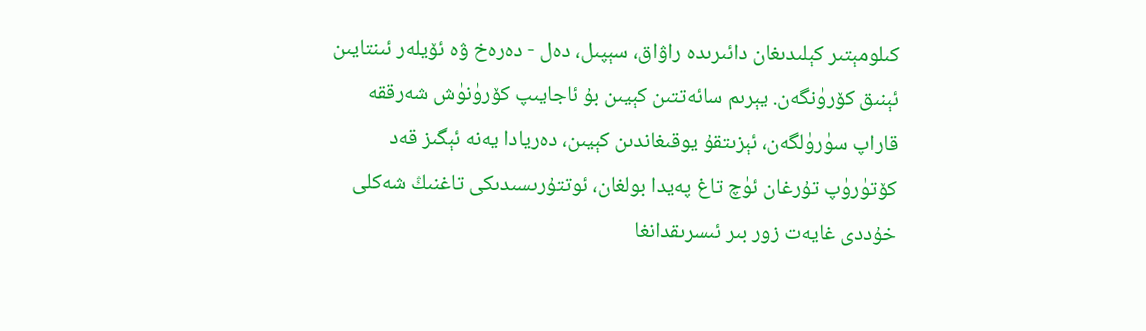كىلومېتىر كېلىدىغان دائىرىدە راۋاق، سېپىل، دەل - دەرەخ ۋە ئۆيلەر ئىنتايىن ئېنىق كۆرۈنگەن. يېرىم سائەتتىن كېيىن بۇ ئاجايىپ كۆرۈنۈش شەرققە قاراپ سۈرۈلگەن، ئېزىتقۇ يوقىغاندىن كېيىن، دەريادا يەنە ئېگىز قەد كۆتۈرۈپ تۇرغان ئۈچ تاغ پەيدا بولغان، ئوتتۇرىسىدىكى تاغنىڭ شەكلى خۇددى غايەت زور بىر ئىسرىقدانغا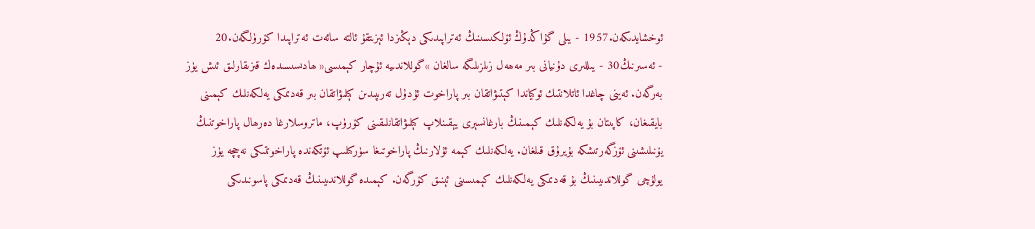ئوخشايدىكەن.1957 - يىلى گۇاڭدۇڭ ئۆلكىسىنىڭ ئەتراپىدىكى دېڭىزدا ئېزىتقۇ ئالتە سائەت ئەتراپىدا كۆرۈلگەن.20
- ئەسىرنىڭ30 - يىللىرى دۇنيانى بىر مەھەل زىلزىلىگە سالغان »گوللاندىيە ئۇچار كېمىسى« ھادىسىسىدەك قىزىقارلىق ئىش يۈز بەرگەن. ئەينى چاغدا ئاتلانتىك ئوكياندا كېتىۋاتقان بىر پاراخوت ئۇدۇل تەرىپىدىن كېلىۋاتقان بىر قەدىمكى يەلكەنلىك كېمىنى بايقىغان، كاپىتان بۇ يەلكەنلىك كېمىنىڭ بارغانسېرى يېقىنلاپ كېلىۋاتقانلىقىنى كۆرۈپ، ماتروسلارغا دەرھال پاراخوتنىڭ يۆنىلىشىنى ئۆزگەرتىشكە بۇيرۇق قىلغان. يەلكەنلىك كېمە ئۇلارنىڭ پاراخوتىغا سۈركىلىپ ئۆتكەندە پاراخوتتىكى نەچچە يۈز يولۇچى گوللاندىيىنىڭ بۇ قەدىمكى يەلكەنلىك كېمىسىنى ئېنىق كۆرگەن. كېمىدە گوللاندىيىنىڭ قەدىمكى پاسونىدىكى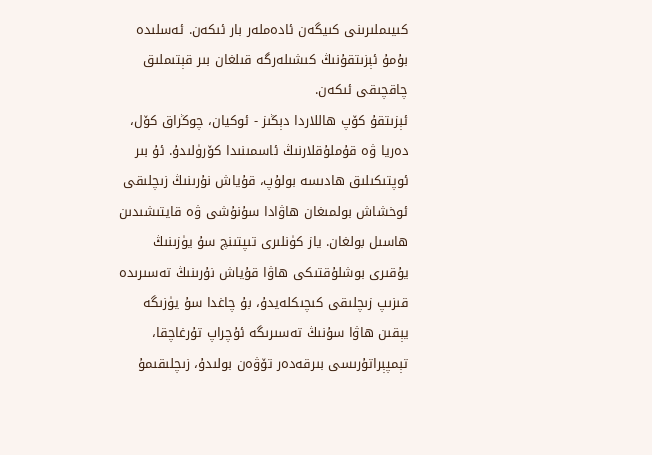كىيىملىرىنى كىيگەن ئادەملەر بار ئىكەن. ئەسلىدە بۇمۇ ئېزىتقۇنىڭ كىشىلەرگە قىلغان بىر قېتىملىق چاقچىقى ئىكەن.
ئېزىتقۇ كۆپ ھاللاردا دېڭىز - ئوكيان، چوڭراق كۆل، دەريا ۋە قۇملۇقلارنىڭ ئاسمىنىدا كۆرۈلىدۇ. ئۇ بىر ئوپتىكىلىق ھادىسە بولۇپ، قۇياش نۇرىنىڭ زىچلىقى ئوخشاش بولمىغان ھاۋادا سۇنۇشى ۋە قايتىشىدىن ھاسىل بولغان. ياز كۈنلىرى تىپتىنچ سۇ يۈزىنىڭ يۇقىرى بوشلۇقتىكى ھاۋا قۇياش نۇرىنىڭ تەسىرىدە قىزىپ زىچلىقى كىچىكلەيدۇ، بۇ چاغدا سۇ يۈزىگە يېقىن ھاۋا سۇنىڭ تەسىرىگە ئۇچراپ تۇرغاچقا، تېمپېراتۇرىسى بىرقەدەر تۆۋەن بولىدۇ، زىچلىقىمۇ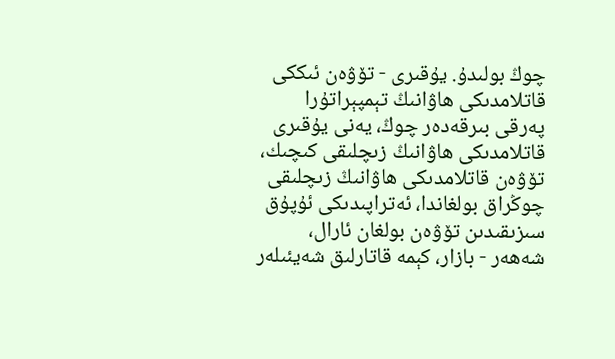چوڭ بولىدۇ. يۇقىرى - تۆۋەن ئىككى قاتلامدىكى ھاۋانىڭ تېمپېراتۇرا پەرقى بىرقەدەر چوڭ، يەنى يۇقىرى قاتلامدىكى ھاۋانىڭ زىچلىقى كىچىك، تۆۋەن قاتلامدىكى ھاۋانىڭ زىچلىقى چوڭراق بولغاندا، ئەتراپىدىكى ئۇپۇق سىزىقىدىن تۆۋەن بولغان ئارال، شەھەر - بازار، كېمە قاتارلىق شەيئىلەر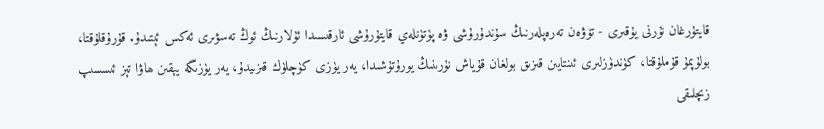قايتۇرغان نۇرنى يۇقىرى - تۆۋەن تەرەپلەرنىڭ سۇندۇرۇشى ۋە پۈتۈنلەي قايتۇرۇشى ئارقىسىدا ئۇلارنىڭ ئوڭ تەسۋىرى ئەكس ئېتىدۇ. قۇرۇقلۇقتا، بولۇپمۇ قۇملۇقتا، كۈندۈزلىرى ئىنتايىن قىزىق بولغان قۇياش نۇرىنىڭ يورۇتۇشىدا، يەر يۈزى كۈچلۈك قىزىيدۇ، يەر يۈزىگە يېقىن ھاۋا تېز ئىسسىپ زىچلىقى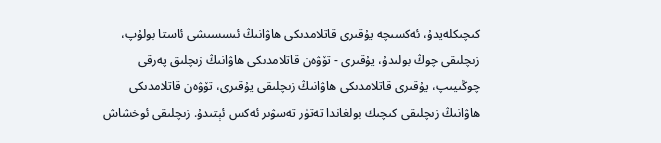كىچىكلەيدۇ، ئەكسىچە يۇقىرى قاتلامدىكى ھاۋانىڭ ئىسسىشى ئاستا بولۇپ، زىچلىقى چوڭ بولىدۇ، يۇقىرى - تۆۋەن قاتلامدىكى ھاۋانىڭ زىچلىق پەرقى چوڭىيىپ، يۇقىرى قاتلامدىكى ھاۋانىڭ زىچلىقى يۇقىرى، تۆۋەن قاتلامدىكى ھاۋانىڭ زىچلىقى كىچىك بولغاندا تەتۈر تەسۋىر ئەكس ئېتىدۇ. زىچلىقى ئوخشاش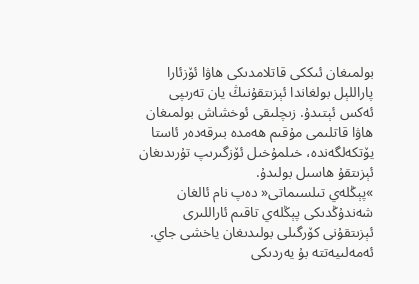بولمىغان ئىككى قاتلامدىكى ھاۋا ئۆزئارا پاراللېل بولغاندا ئېزىتقۇنىڭ يان تەرىپى ئەكس ئېتىدۇ. زىچلىقى ئوخشاش بولمىغان ھاۋا قاتلىمى مۇقىم ھەمدە بىرقەدەر ئاستا يۆتكەلگەندە، خىلمۇخىل ئۆزگىرىپ تۇرىدىغان ئېزىتقۇ ھاسىل بولىدۇ.
»پېڭلەي تىلسىماتى« دەپ نام ئالغان شەندۇڭدىكى پېڭلەي تاقىم ئاراللىرى ئېزىتقۇنى كۆرگىلى بولىدىغان ياخشى جاي. ئەمەلىيەتتە بۇ يەردىكى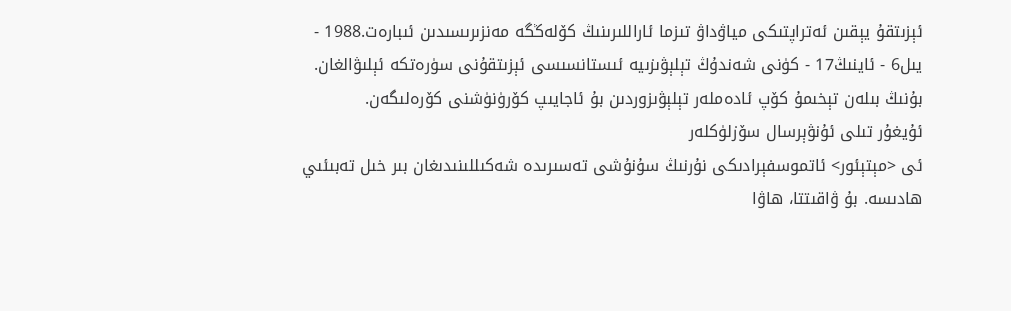ئېزىتقۇ يېقىن ئەتراپتىكى مياۋداۋ تىزما ئاراللىرىنىڭ كۆلەڭگە مەنزىرىسىدىن ئىبارەت.1988 - يىل6 - ئاينىڭ17 - كۈنى شەندۇڭ تېلېۋىزىيە ئىستانسىسى ئېزىتقۇنى سۈرەتكە ئېلىۋالغان. بۇنىڭ بىلەن تېخىمۇ كۆپ ئادەملەر تېلېۋىزوردىن بۇ ئاجايىپ كۆرۈنۈشنى كۆرەلىگەن.
ئۇيغۇر تىلى ئۇنۋېرسال سۆزلۈكلەر
ئى <مېتېئور> ئاتموسفېرادىكى نۇرنىڭ سۇنۇشى تەسىرىدە شەكىللىنىدىغان بىر خىل تەبىئىي ھادىسە. بۇ ۋاقىتتا، ھاۋا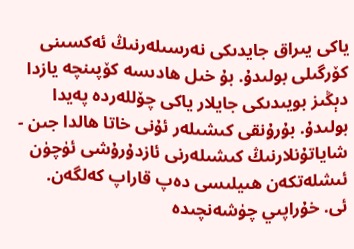ياكى يىراق جايدىكى نەرسىلەرنىڭ ئەكسىنى كۆرگىلى بولىدۇ. بۇ خىل ھادىسە كۆپىنچە يازدا دېڭىز بويىدىكى جايلار ياكى چۆللەردە پەيدا بولىدۇ. بۇرۇنقى كىشىلەر ئۇنى خاتا ھالدا جىن - شاياتۇنلارنىڭ كىشىلەرنى ئازدۇرۇشى ئۈچۈن ئىشلەتكەن ھىيلىسى دەپ قاراپ كەلگەن.
ئى. خۇراپىي چۈشەنچىدە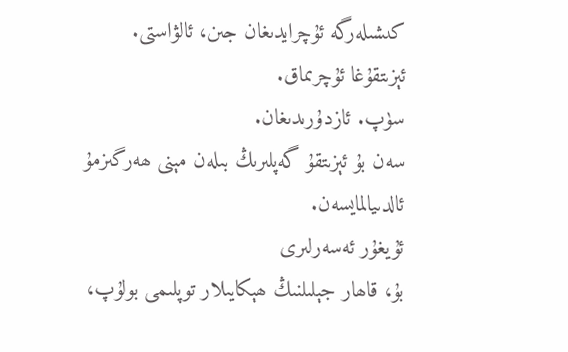كىشىلەرگە ئۇچرايدىغان جىن، ئالۋاستى.
ئېزىتقۇغا ئۇچرىماق.
سۈپ. ئازدۇرىدىغان.
سەن بۇ ئېزىتقۇ گەپلىرىڭ بىلەن مېنى ھەرگىزمۇ ئالدىيالمايسەن.
ئۇيغۇر ئەسەرلىرى
بۇ، قاھار جېلىلنىڭ ھېكايىلار توپلىمى بولۇپ،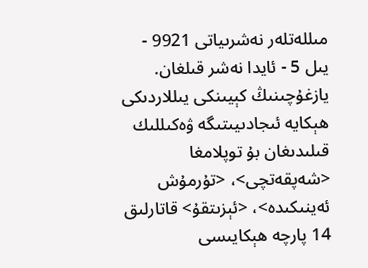مىللەتلەر نەشرىياتى 9921 - يىل 5 - ئايدا نەشر قىلغان. يازغۇچىنىڭ كېيىنكى يىللاردىكى ھېكايە ئىجادىيىتىگە ۋەكىللىك قىلىدىغان بۇ توپلامغا <شەپقەتچى>، <تۇرمۇش ئەينىكىدە>، <ئېزىتقۇ> قاتارلىق 14 پارچە ھېكايىسى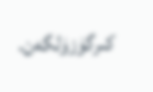كىرگۈزۈلگەن.